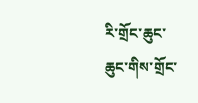རི་གྲོང་ཆུང་ཆུང་གིས་གྲོང་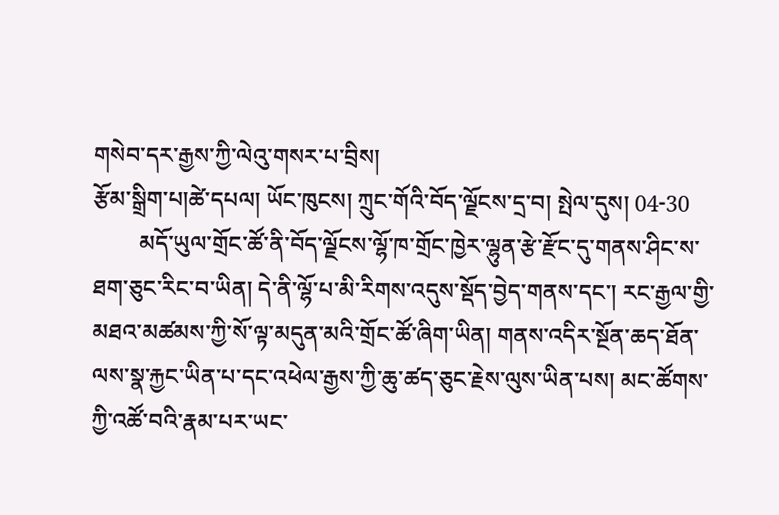གསེབ་དར་རྒྱས་ཀྱི་ལེའུ་གསར་པ་བྲིས།
རྩོམ་སྒྲིག་པ།ཚེ་དཔལ། ཡོང་ཁུངས། ཀྲུང་གོའི་བོད་ལྗོངས་དྲ་བ། སྤེལ་དུས། 04-30
        མདོ་ཡུལ་གྲོང་ཚོ་ནི་བོད་ལྗོངས་ལྷོ་ཁ་གྲོང་ཁྱེར་ལྷུན་རྩེ་རྫོང་དུ་གནས་ཤིང་ས་ཐག་ཅུང་རིང་བ་ཡིན། དེ་ནི་ལྷོ་པ་མི་རིགས་འདུས་སྡོད་བྱེད་གནས་དང་། རང་རྒྱལ་གྱི་མཐའ་མཚམས་ཀྱི་སོ་ལྟ་མདུན་མའི་གྲོང་ཚོ་ཞིག་ཡིན། གནས་འདིར་སྔོན་ཆད་ཐོན་ལས་སྣ་རྐྱང་ཡིན་པ་དང་འཕེལ་རྒྱས་ཀྱི་ཆུ་ཚད་ཅུང་རྗེས་ལུས་ཡིན་པས། མང་ཚོགས་ཀྱི་འཚོ་བའི་རྣམ་པར་ཡང་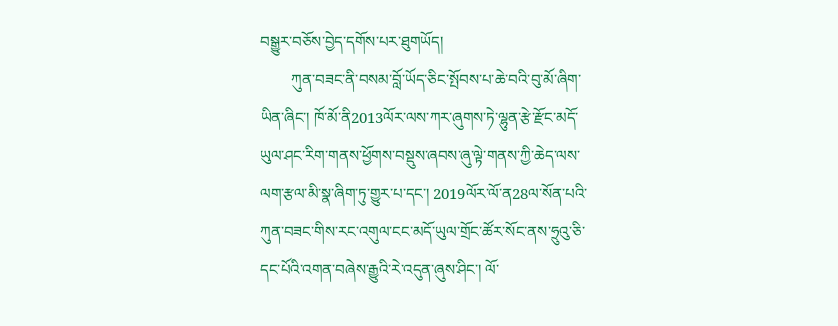བསྒྱུར་བཅོས་བྱེད་དགོས་པར་ཐུགཡོད།
        ཀུན་བཟང་ནི་བསམ་བློ་ཡོད་ཅིང་སྤོབས་པ་ཆེ་བའི་བུ་མོ་ཞིག་ཡིན་ཞིང་། ཁོ་མོ་ནི2013ལོར་ལས་ཀར་ཞུགས་ཏེ་ལྷུན་རྩེ་རྫོང་མདོ་ཡུལ་ཤང་རིག་གནས་ཕྱོགས་བསྡུས་ཞབས་ཞུ་ལྟེ་གནས་ཀྱི་ཆེད་ལས་ལག་རྩལ་མི་སྣ་ཞིག་ཏུ་གྱུར་པ་དང་། 2019ལོར་ལོ་ན28ལ་སོན་པའི་ཀུན་བཟང་གིས་རང་འགུལ་ངང་མདོ་ཡུལ་གྲོང་ཚོར་སོང་ནས་ཧྲུའུ་ཅི་དང་པོའི་འགན་བཞེས་རྒྱུའི་རེ་འདུན་ཞུས་ཤིང་། ལོ་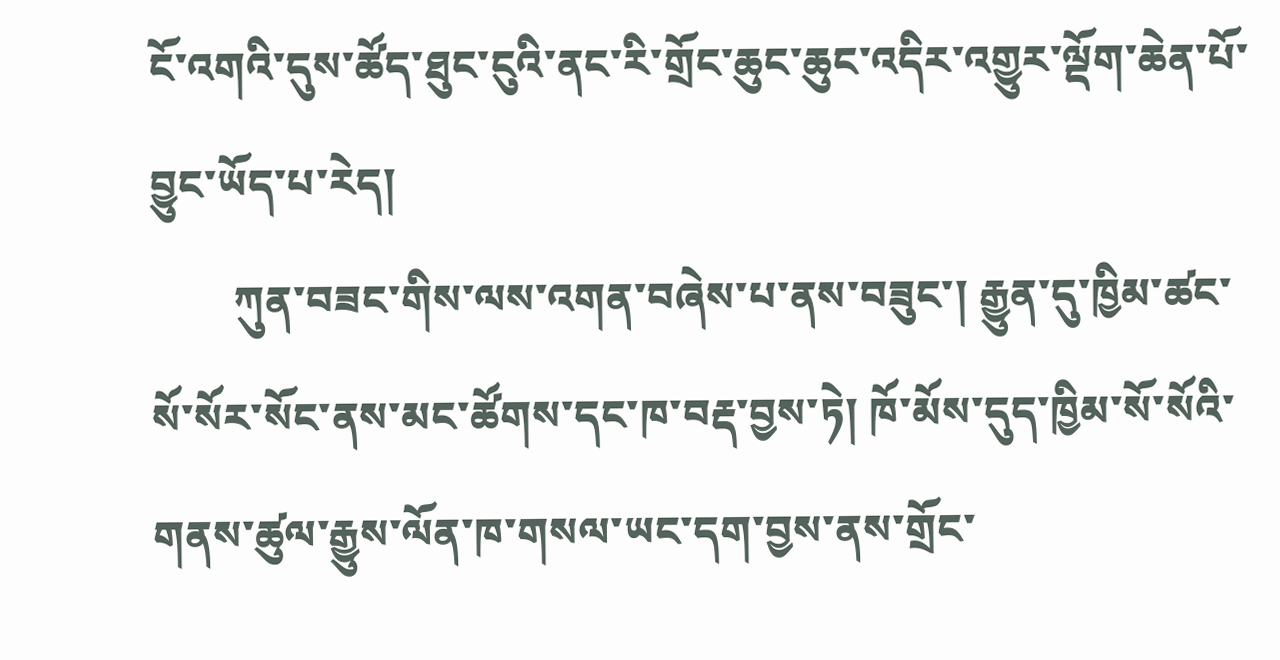ངོ་འགའི་དུས་ཚོད་ཐུང་ངུའི་ནང་རི་གྲོང་ཆུང་ཆུང་འདིར་འགྱུར་ལྡོག་ཆེན་པོ་བྱུང་ཡོད་པ་རེད།
        ཀུན་བཟང་གིས་ལས་འགན་བཞེས་པ་ནས་བཟུང་། རྒྱུན་དུ་ཁྱིམ་ཚང་སོ་སོར་སོང་ནས་མང་ཚོགས་དང་ཁ་བརྡ་བྱས་ཏེ། ཁོ་མོས་དུད་ཁྱིམ་སོ་སོའི་གནས་ཚུལ་རྒྱུས་ལོན་ཁ་གསལ་ཡང་དག་བྱས་ནས་གྲོང་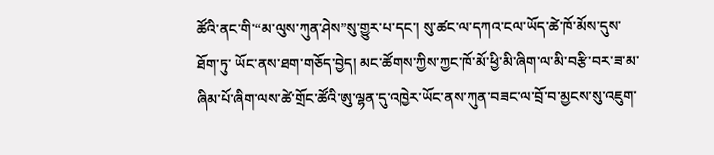ཚོའི་ནང་གི་“མ་ལུས་ཀུན་ཤེས”སུ་གྱུར་པ་དང་། སུ་ཚང་ལ་དཀའ་ངལ་ཡོད་ཚེ་ཁོ་མོས་དུས་ཐོག་ཏུ་ ཡོང་ནས་ཐག་གཅོད་བྱེད། མང་ཚོགས་ཀྱིས་ཀྱང་ཁོ་མོ་ཕྱི་མི་ཞིག་ལ་མི་བརྩི་བར་ཟ་མ་ཞིམ་པོ་ཞིག་ལས་ཚེ་གྲོང་ཚོའི་ཨུ་ལྷན་དུ་འཁྱེར་ཡོང་ནས་ཀུན་བཟང་ལ་བྲོ་བ་མྱངས་སུ་འཇུག་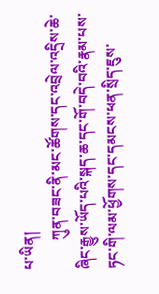པ་ཡིན།
        ཀུན་བཟང་ནི་མང་ཚོགས་དང་འབྲེལ་འདྲིས་ཆེ་ཞིང་རྒྱུས་ཡོད་པའི་སྐད་ཆ་དང་གོ་བདེ་བའི་རྣམ་པས་ཏང་གི་ལམ་ཕྱོགས་དང་དམངས་ཕན་སྲིད་ཇུས་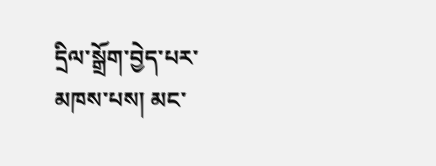དྲིལ་སྒྲོག་བྱེད་པར་མཁས་པས། མང་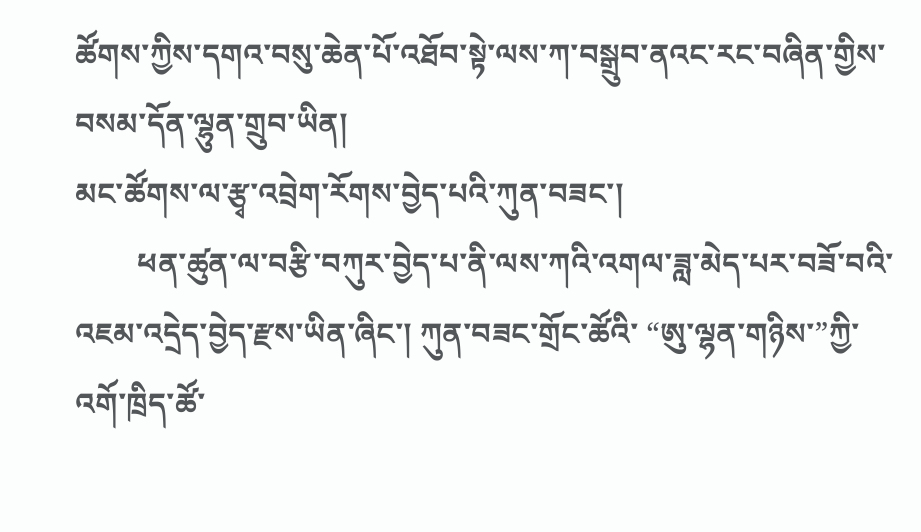ཚོགས་ཀྱིས་དགའ་བསུ་ཆེན་པོ་འཐོབ་སྟེ་ལས་ཀ་བསྒྲུབ་ནའང་རང་བཞིན་གྱིས་བསམ་དོན་ལྷུན་གྲུབ་ཡིན།
མང་ཚོགས་ལ་རྩྭ་འབྲེག་རོགས་བྱེད་པའི་ཀུན་བཟང་།
        ཕན་ཚུན་ལ་བརྩི་བཀུར་བྱེད་པ་ནི་ལས་ཀའི་འགལ་ཟླ་མེད་པར་བཟོ་བའི་འཇམ་འདྲེད་བྱེད་རྫས་ཡིན་ཞིང་། ཀུན་བཟང་གྲོང་ཚོའི་ “ཨུ་ལྷན་གཉིས་”ཀྱི་འགོ་ཁྲིད་ཚོ་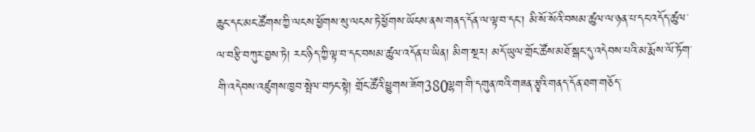ཆུང་དང་མང་ཚོགས་ཀྱི་ལངས་ཕྱོགས་སུ་ལངས་ཏེ་ཕྱོགས་ཡོངས་ནས་གནད་དོན་ལ་ལྟ་བ་དང་། མི་སོ་སོའི་བསམ་ཚུལ་ལ་ཉན་པ་དང་འདོད་ཚུལ་ལ་བརྩི་བཀུར་བྱས་ཏེ། རང་ཉིད་ཀྱི་ལྟ་བ་དང་བསམ་ཚུལ་འདོན་པ་ཡིན། མིག་སྔར། མདོ་ཡུལ་གྲོང་ཚོས་མཐོ་སྒང་དུ་འདེབས་པའི་མ་རྨོས་ལོ་ཏོག་གི་འདེབས་འཛུགས་ཁྱབ་སྤེལ་བཏང་སྟེ། གྲོང་ཚོའི་ཕྱུགས་ཟོག380ལྷག་གི་དགུན་ཁའི་གཟན་རྩྭའི་གནད་དོན་ཐག་གཅོད་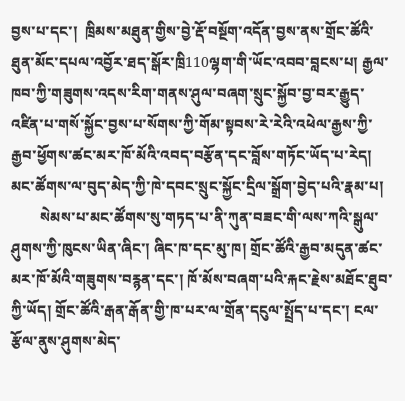བྱས་པ་དང་།  ཁྲིམས་མཐུན་གྱིས་བྱེ་རྡོ་བསྔོག་འདོན་བྱས་ནས་གྲོང་ཚོའི་ཐུན་མོང་དཔལ་འབྱོར་ཐད་སྒོར་ཁྲི110ལྷག་གི་ཡོང་འབབ་བླངས་པ། རྒྱལ་ཁབ་ཀྱི་གཟུགས་འདས་རིག་གནས་ཤུལ་བཞག་སྲུང་སྐྱོབ་བྱ་བར་རྒྱུད་འཛིན་པ་གསོ་སྐྱོང་བྱས་པ་སོགས་ཀྱི་གོམ་སྟབས་རེ་རེའི་འཕེལ་རྒྱས་ཀྱི་རྒྱབ་ཕྱོགས་ཚང་མར་ཁོ་མོའི་འབད་བརྩོན་དང་བློས་གཏོང་ཡོད་པ་རེད།
མང་ཚོགས་ལ་བུད་མེད་ཀྱི་ཁེ་དབང་སྲུང་སྐྱོང་དྲིལ་སྒྲོག་བྱེད་པའི་རྣམ་པ།
        སེམས་པ་མང་ཚོགས་སུ་གཏད་པ་ནི་ཀུན་བཟང་གི་ལས་ཀའི་སྒུལ་ཤུགས་ཀྱི་ཁུངས་ཡིན་ཞིང་། ཞིང་ཁ་དང་མུ་ཁ། གྲོང་ཚོའི་རྒྱབ་མདུན་ཚང་མར་ཁོ་མོའི་གཟུགས་བརྙན་དང་། ཁོ་མོས་བཞག་པའི་རྐང་རྗེས་མཐོང་ཐུབ་ཀྱི་ཡོད། གྲོང་ཚོའི་རྒན་རྒོན་གྱི་ཁ་པར་ལ་གྲོན་དངུལ་སྤྲོད་པ་དང་། ངལ་རྩོལ་ནུས་ཤུགས་མེད་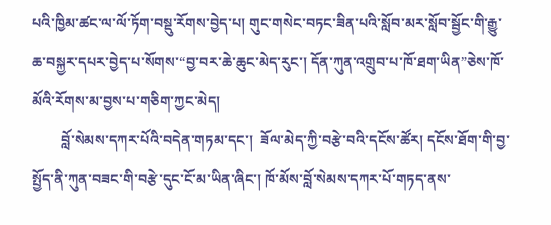པའི་ཁྱིམ་ཚང་ལ་ལོ་ཏོག་བསྡུ་རོགས་བྱེད་པ། གུང་གསེང་བཏང་ཟིན་པའི་སློབ་མར་སློབ་སྦྱོང་གི་རྒྱུ་ཆ་བསྐྱར་དཔར་བྱེད་པ་སོགས་“བྱ་བར་ཆེ་ཆུང་མེད་རུང་། དོན་ཀུན་འགྲུབ་པ་ཁོ་ཐག་ཡིན”ཅེས་ཁོ་མོའི་རོགས་མ་བྱས་པ་གཅིག་ཀྱང་མེད།
        བློ་སེམས་དཀར་པོའི་བདེན་གཏམ་དང་།  ཟོལ་མེད་ཀྱི་བརྩེ་བའི་དངོས་ཚོར། དངོས་ཐོག་གི་བྱ་སྤྱོད་ནི་ཀུན་བཟང་གི་བརྩེ་དུང་ངོ་མ་ཡིན་ཞིང་། ཁོ་མོས་བློ་སེམས་དཀར་པོ་གཏད་ནས་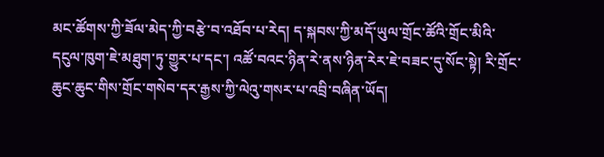མང་ཚོགས་ཀྱི་ཟོལ་མེད་ཀྱི་བརྩེ་བ་འཐོབ་པ་རེད། ད་སྐབས་ཀྱི་མདོ་ཡུལ་གྲོང་ཚོའི་གྲོང་མིའི་དངུལ་ཁུག་ཇེ་མཐུག་ཏུ་གྱུར་པ་དང་། འཚོ་བའང་ཉིན་རེ་ནས་ཉིན་རེར་ཇེ་བཟང་དུ་སོང་སྟེ། རི་གྲོང་ཆུང་ཆུང་གིས་གྲོང་གསེབ་དར་རྒྱས་ཀྱི་ལེའུ་གསར་པ་འབྲི་བཞིན་ཡོད།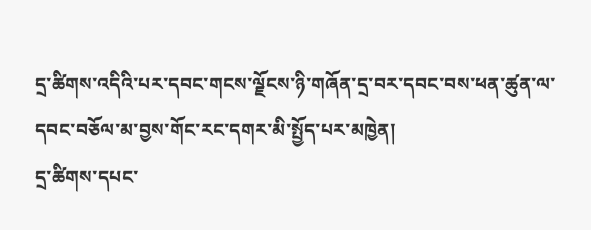དྲ་ཚིགས་འདིའི་པར་དབང་གངས་ལྗོངས་ཉི་གཞོན་དྲ་བར་དབང་བས་ཕན་ཚུན་ལ་དབང་བཅོལ་མ་བྱས་གོང་རང་དགར་མི་སྤྱོད་པར་མཁྱེན།
དྲ་ཚིགས་དཔང་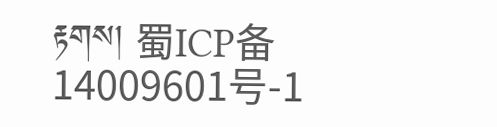རྟགས། 蜀ICP备14009601号-1